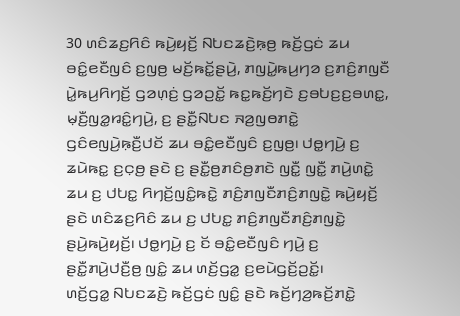30 ꤛꤢꤨꤘꤢ꤬ꤖꤢꤨ ꤒꤣꤧ꤬ꤟꤢꤩ꤬ ꤡꤝꤢꤘꤢꤧ꤬ꤒ꤫ꤥ꤬ ꤒꤢꤩ꤬ꤞꤢꤦ ꤘꤣ ꤋꤢꤨ꤭ꤕꤢꤪꤜꤢꤨ ꤢ꤬ꤜꤥ꤬ ꤗꤢꤩ꤬ꤒꤢꤩ꤭ꤔꤣꤧ꤬, ꤊꤜꤣꤧ꤭ꤒꤣ꤬ꤚꤤ ꤢ꤬ꤊꤢꤨ꤬ꤊꤜꤢꤪ ꤣꤧ꤭ꤒꤣ꤬ꤖꤚꤢꤩ꤬ ꤞꤤꤛ꤫ꤢꤦ꤬ ꤞꤤꤑꤢꤩ꤭ ꤒꤢ꤭ꤒꤢꤩ꤬ꤚꤢꤧ ꤢ꤬ꤋꤝꤢ꤬ꤢ꤬ꤋꤛꤢ꤭, ꤗ꤫ꤢꤪ꤬ꤜꤤ꤭ꤙꤢꤨ꤭ꤚꤣꤧ꤬, ꤢ꤬ ꤔꤢꤪ꤭ꤡꤝꤢ ꤏꤤ꤬ꤜꤥꤊꤢꤧ꤭ ꤞꤢꤨꤕꤜꤣꤧ꤬ꤒ꤫ꤢꤪ꤬ꤓꤢꤩ ꤘꤣ ꤋꤢꤨ꤭ꤕꤢꤪꤜꤢꤨ ꤢ꤬ꤜꤥ꤬꤯ ꤓꤥ꤭ꤚꤣꤧ꤬ ꤢ꤬ ꤘꤣꤧꤒꤢ꤭ ꤢ꤬ꤍ꤫ꤥ꤬ ꤔꤢꤧ ꤢ꤬ ꤔꤢꤪ꤭ꤥ꤬ꤊꤢꤨꤥ꤬ꤊꤢꤧ ꤜꤢꤪ꤭ ꤜꤢꤪ꤭ ꤊꤣꤧ꤬ꤛꤢꤧ꤭ ꤘꤣ ꤢ꤬ ꤓꤝꤢ꤭ ꤖꤚꤢꤩ꤬ꤜꤢꤨ꤭ꤒꤢꤧ꤭ ꤊꤢꤨ꤬ꤊꤜꤢꤪꤊꤢꤨ꤬ꤊꤜꤢꤧ꤭ ꤒꤣꤧ꤬ꤟꤢꤩ꤬ ꤔꤢꤧ ꤛꤢꤨꤘꤢ꤬ꤖꤢꤨ ꤘꤣ ꤢ꤬ ꤓꤝꤢ꤭ ꤊꤢꤨ꤬ꤊꤜꤢꤪꤊꤢꤨ꤬ꤊꤜꤢꤧ꤭ ꤔꤣꤧ꤬ꤒꤣꤧ꤬ꤟꤢꤩ꤬꤯ ꤓꤥ꤭ꤚꤣꤧ꤬ ꤢ꤬ ꤢꤩ ꤋꤢꤨ꤭ꤕꤢꤪꤜꤢꤨ ꤚꤣꤧ꤬ ꤢ꤬ ꤔꤢꤪ꤭ꤊꤣꤧ꤬ꤓꤢꤪ꤬ꤥ꤬ ꤜꤢꤨ꤭ ꤘꤣ ꤛꤢꤩ꤬ꤞꤤ꤭ ꤢ꤬ꤕꤣꤧꤞꤢꤩ꤬ꤑꤢꤩ꤭꤯
ꤛꤢꤩ꤬ꤞꤤ꤭ ꤡꤝꤢꤘꤢꤧ꤬ ꤒꤢꤩ꤬ꤞꤢꤦ ꤜꤢꤨ꤭ ꤔꤢꤧ ꤒꤢꤩ꤬ꤚꤤ꤬ꤒꤢꤩ꤬ꤊꤢꤧ꤭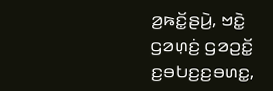ꤤ꤬ꤒꤢꤩ꤭ꤔꤣꤧ꤬, ꤠꤢꤧ꤭ ꤞꤤꤛ꤫ꤢꤦ꤬ ꤞꤤꤑꤢꤩ꤭ ꤢ꤬ꤋꤝꤢ꤬ꤢ꤬ꤋꤛꤢ꤭,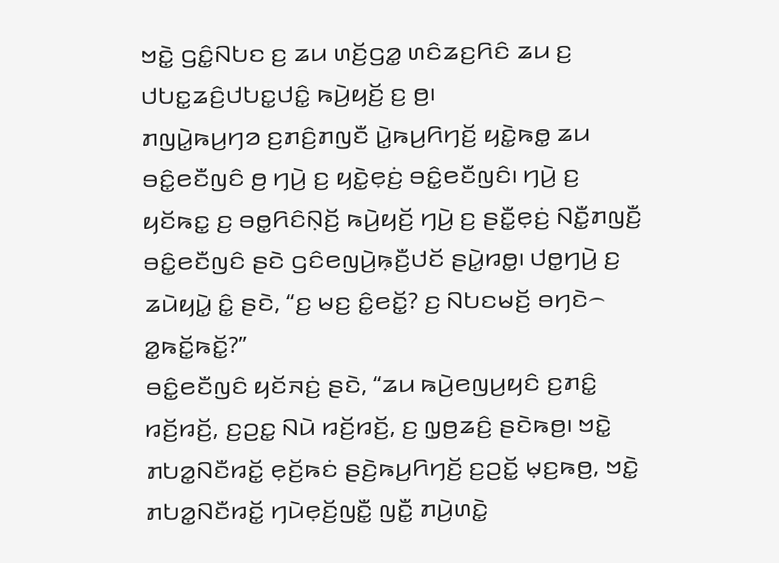ꤠꤢꤧ꤭ ꤞꤢꤨ꤭ꤡꤝꤢ ꤢ꤬ ꤘꤣ ꤛꤢꤩ꤬ꤞꤤ꤭ ꤛꤢꤨꤘꤢ꤬ꤖꤢꤨ ꤘꤣ ꤢ꤬ ꤓꤝꤢ꤭ꤘꤢꤨ꤬ꤓꤝꤢ꤭ꤓꤢꤨ꤭ ꤒꤣꤧ꤬ꤟꤢꤩ꤬ ꤢ꤬ ꤥ꤬꤯
ꤊꤜꤣꤧ꤭ꤒꤣ꤬ꤚꤤ ꤢ꤬ꤊꤢꤨ꤬ꤊꤜꤢꤪ ꤣꤧ꤭ꤒꤣ꤬ꤖꤚꤢꤩ꤬ ꤟꤢꤧ꤭ꤒꤥ꤭ ꤘꤣ ꤋꤢꤨ꤭ꤕꤢꤪꤜꤢꤨ ꤥ꤬ ꤚꤣꤧ꤬ ꤢ꤬ ꤟꤢꤧ꤭ꤕ꤫ꤢꤦ꤬ ꤋꤢꤨ꤭ꤕꤢꤪꤜꤢꤨ꤯ ꤚꤣꤧ꤬ ꤢ꤬ ꤟꤢꤩꤒꤢ꤭ ꤢ꤬ ꤋꤥ꤭ꤖꤢꤨꤡ꤫ꤢꤩ꤬ ꤒꤣꤧ꤬ꤟꤢꤩ꤬ ꤚꤣꤧ꤬ ꤢ꤬ ꤔꤢꤪ꤭ꤕ꤫ꤢꤦ꤬ ꤡꤢꤪ꤭ꤊꤜꤢꤪ꤬ ꤋꤢꤨ꤭ꤕꤢꤪꤜꤢꤨ ꤔꤢꤧ ꤞꤢꤨꤕꤜꤣꤧ꤬ꤒ꤫ꤢꤪ꤬ꤓꤢꤩ ꤔꤣꤧ꤭ꤙꤥ꤭꤯ ꤓꤥ꤭ꤚꤣꤧ꤬ ꤢ꤬ ꤘꤣꤧꤟꤣꤧ꤭ ꤢꤨ꤭ ꤔꤢꤧ, “ꤢ꤬ ꤗꤢ꤬ ꤢꤨ꤭ꤕꤢꤩ꤭? ꤢ꤬ ꤡꤝꤢꤗꤢꤩ꤬ ꤋꤚꤢꤧ꤮ ꤤ꤭ꤒꤢꤩ꤭ꤒꤢꤩ꤭?”
ꤋꤢꤨ꤭ꤕꤢꤪꤜꤢꤨ ꤟꤢꤩꤏꤢꤦ꤬ ꤔꤢꤧ, “ꤘꤣ ꤒꤣꤧ꤬ꤕꤜꤣ꤬ꤟꤢꤨ ꤢ꤬ꤊꤢꤨ꤭ ꤙꤢꤩ꤬ꤙꤢꤩ꤬, ꤢ꤬ꤑꤢ꤭ ꤡꤣꤧ ꤙꤢꤩ꤬ꤙꤢꤩ꤬, ꤢ꤬ ꤜ꤫ꤥ꤬ꤘꤢꤨ꤬ ꤔꤢꤧꤒꤥ꤬꤯ ꤠꤢꤧ꤭ ꤊꤝꤤ꤭ꤡꤢꤪꤙꤢꤩ꤭ ꤕ꤫ꤢꤩ꤬ꤒꤢꤦ ꤔꤢꤧ꤬ꤒꤣ꤬ꤖꤚꤢꤩ꤬ ꤢ꤬ꤑꤢꤩ꤭ ꤗ꤫ꤢ꤬ꤒꤥ꤬, ꤠꤢꤧ꤭ ꤊꤝꤤ꤭ꤡꤢꤪꤙꤢꤩ꤭ ꤚꤣꤧꤕ꤫ꤢꤩ꤬ꤜꤢꤪ꤭ ꤜꤢꤪ꤭ ꤊꤣꤧ꤬ꤛꤢꤧ꤭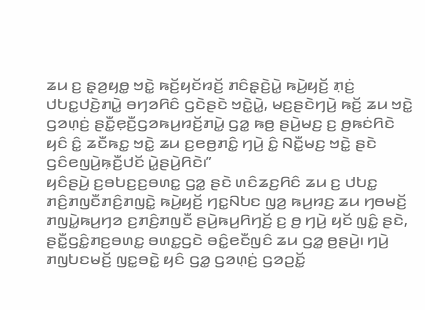ꤘꤣ ꤢ꤬ ꤔ꤫ꤤ꤬ꤟꤥ꤭ ꤠꤢꤧ꤭ ꤒꤢꤩ꤬ꤟꤢꤩꤙꤢꤩ꤬ ꤊꤢꤨꤔ꤫ꤢꤧ꤬ꤣꤧ꤭ ꤒꤣꤧ꤬ꤟꤢꤩ꤬ ꤊ꤫ꤢꤦ꤬ ꤓꤝꤢ꤭ꤓꤢꤧ꤬ꤊꤣꤧ꤭ ꤋꤚꤤꤖꤢꤨ ꤞꤢꤧꤔꤢꤧ ꤠꤢꤧ꤭ꤣꤧ꤭, ꤗꤢ꤬ꤔꤢꤧꤚꤣꤧ꤬ ꤒꤢꤩ꤬ ꤘꤣ ꤠꤢꤧ꤭ ꤞꤤꤛ꤫ꤢꤦ꤬ ꤔꤢꤪ꤭ꤕ꤫ꤢꤪ꤬ꤞꤤꤒꤣ꤬ꤙꤢꤩ꤬ꤊꤣꤧ꤭ ꤞꤤ꤭ ꤒꤥ꤬ ꤔꤣꤧ꤬ꤗꤢ꤬ ꤢ꤬ ꤥ꤬ꤒꤢꤦꤖꤢꤧ ꤟꤢꤨ ꤢꤨ꤭ ꤘꤢꤪꤒꤢ꤭ ꤠꤢꤧ꤭ ꤘꤣ ꤢ꤬ꤕꤥ꤬ꤊꤢꤨ꤭ ꤚꤣꤧ꤬ ꤢꤨ꤭ ꤡꤢꤪ꤭ꤗꤢ꤬ ꤠꤢꤧ꤭ ꤔꤢꤧ ꤞꤢꤨꤕꤜꤣꤧ꤬ꤒ꤫ꤢꤪ꤬ꤓꤢꤩ ꤣꤧ꤭ꤔꤣꤧ꤬ꤖꤢꤧ꤯”
ꤟꤢꤨꤔꤣꤧ꤬ ꤢ꤬ꤋꤝꤢ꤬ꤢ꤬ꤋꤛꤢ꤭ ꤞꤤ꤭ ꤔꤢꤧ ꤛꤢꤨꤘꤢ꤬ꤖꤢꤨ ꤘꤣ ꤢ꤬ ꤓꤝꤢ꤭ ꤊꤢꤨ꤬ꤊꤜꤢꤪꤊꤢꤨ꤬ꤊꤜꤢꤧ꤭ ꤒꤣꤧ꤬ꤟꤢꤩ꤬ ꤚꤢ꤭ꤡꤝꤢ ꤜꤤ꤬ ꤒꤣ꤬ꤙꤢ꤬ ꤘꤣ ꤚꤥꤗꤢꤩ꤬ ꤊꤜꤣꤧ꤭ꤒꤣ꤬ꤚꤤ ꤢ꤬ꤊꤢꤨ꤬ꤊꤜꤢꤪ ꤔꤣꤧ꤬ꤒꤣ꤬ꤖꤚꤢꤩ꤬ ꤢ꤬ ꤥ꤬ ꤚꤣꤧ꤬ ꤟꤢꤩ ꤜꤢꤨ꤭ ꤔꤢꤧ, ꤔꤢꤪ꤭ꤞꤢꤨ꤭ꤊꤢ꤬ꤋꤛꤢ꤭ ꤋꤛꤢ꤭ꤞꤢꤧ ꤋꤢꤨ꤭ꤕꤢꤪꤜꤢꤨ ꤘꤣ ꤞꤤ꤭ ꤥ꤬ꤔꤣꤧ꤬꤯ ꤚꤣꤧ꤬ ꤊꤜꤝꤢꤗꤢꤩ꤬ ꤜꤢ꤭ꤋꤢꤧ꤭ ꤟꤢꤨ ꤞꤤ꤭ ꤞꤤꤛ꤫ꤢꤦ꤬ ꤞꤤꤑꤢꤩ꤭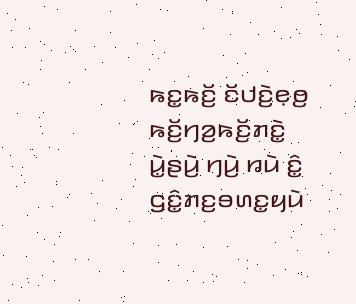ꤒꤢ꤭ꤒꤢꤩ꤬ ꤢꤩꤓꤢꤧ꤬ꤕ꤫ꤥ꤬ ꤒꤢꤩ꤬ꤚꤤ꤬ꤒꤢꤩ꤬ꤊꤢꤧ꤭ ꤣꤧ꤭ꤔꤣꤧ꤬ ꤚꤣꤧ꤬ ꤙꤣꤧ ꤢꤨ꤭ ꤞꤢꤨ꤭ꤊꤢ꤬ꤋꤛꤢ꤭ꤟꤣꤧ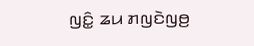ꤜꤢꤨ꤭ ꤘꤣ ꤊꤜꤢꤧꤜꤥ꤬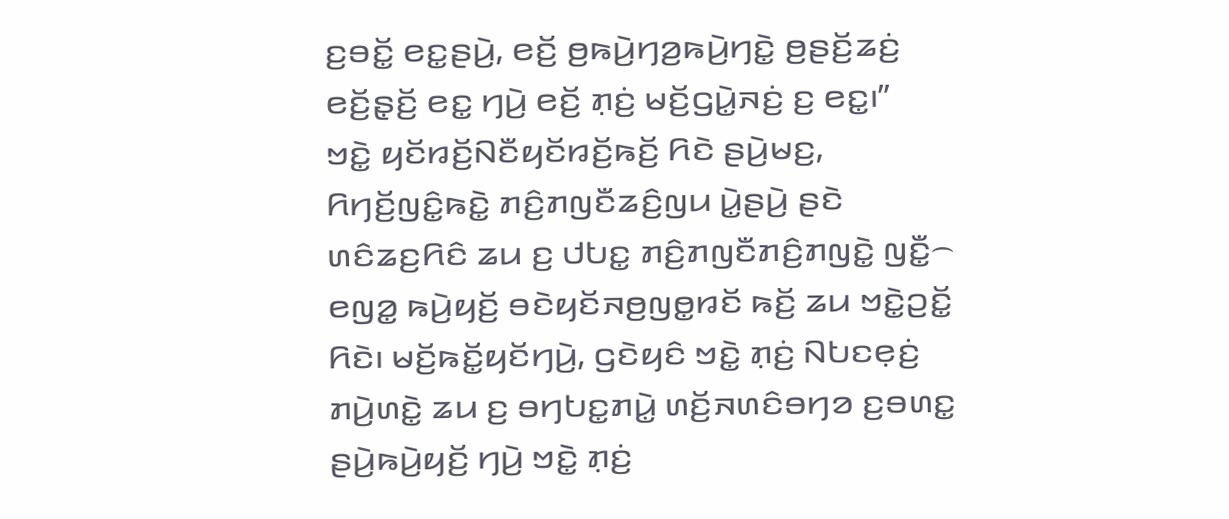ꤢ꤬ꤋꤢꤩ꤭ ꤕꤢ꤭ꤔꤣꤧ꤬, ꤕꤢꤩ꤬ ꤥ꤬ꤒꤣꤧ꤬ꤚꤤ꤬ꤒꤣꤧ꤬ꤚꤢꤧ꤭ ꤥ꤬ꤔꤢꤩ꤬ꤘꤢꤦ꤬ ꤕꤢꤩ꤬ꤔ꤫ꤢꤩ꤬ ꤕꤢ꤭ ꤚꤣꤧ꤬ ꤕꤢꤩ꤬ ꤊ꤫ꤢꤦ꤬ ꤗꤢꤩ꤬ꤞꤣꤧ꤭ꤏꤢꤦ꤬ ꤢ꤬ ꤕꤢ꤭꤯”
ꤠꤢꤧ꤭ ꤟꤢꤩꤙꤢꤩ꤬ꤡꤢꤪꤟꤢꤩꤙꤢꤩ꤬ꤒꤢꤩ꤬ ꤖꤢꤧ ꤔꤣꤧ꤬ꤗꤢ꤬, ꤖꤚꤢꤩ꤬ꤜꤢꤨ꤭ꤒꤢꤧ꤭ ꤊꤢꤨ꤬ꤊꤜꤢꤪꤘꤢꤨ꤬ꤜꤣ ꤣꤧ꤭ꤔꤣꤧ꤬ ꤔꤢꤧ ꤛꤢꤨꤘꤢ꤬ꤖꤢꤨ ꤘꤣ ꤢ꤬ ꤓꤝꤢ꤭ ꤊꤢꤨ꤬ꤊꤜꤢꤪꤊꤢꤨ꤬ꤊꤜꤢꤧ꤭ ꤜꤢꤪ꤭꤮ ꤕꤜꤤ꤭ ꤒꤣꤧ꤬ꤟꤢꤩ꤬ ꤋꤢꤧꤟꤢꤩꤏꤥ꤬ꤜꤥ꤭ꤙꤢꤩ ꤒꤢꤩ꤬ ꤘꤣ ꤠꤢꤧ꤭ꤑꤢꤩ꤭ ꤖꤢꤧ꤯ ꤗꤢꤩ꤬ꤒꤢꤩ꤭ꤟꤢꤩꤚꤣꤧ꤬, ꤞꤢꤧꤟꤢꤨ ꤠꤢꤧ꤭ ꤊ꤫ꤢꤦ꤬ ꤡꤝꤢꤕ꤫ꤢꤦ꤬ ꤊꤣꤧ꤬ꤛꤢꤧ꤭ ꤘꤣ ꤢ꤬ ꤋꤚꤝꤢ꤭ꤊꤣꤧ꤭ ꤛꤢꤩ꤬ꤏꤛꤢꤨꤋꤚꤤ ꤢ꤬ꤋꤛꤢ꤭ ꤔꤣꤧ꤬ꤒꤣꤧ꤬ꤟꤢꤩ꤬ ꤚꤣꤧ꤬ ꤠꤢꤧ꤭ ꤊ꤫ꤢꤦ꤬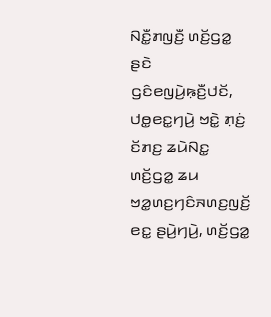ꤡꤢꤪ꤭ꤊꤜꤢꤪ꤬ ꤛꤢꤩ꤬ꤞꤤ꤭ ꤔꤢꤧ ꤞꤢꤨꤕꤜꤣꤧ꤬ꤒ꤫ꤢꤪ꤬ꤓꤢꤩ, ꤓꤥ꤭ꤕꤢ꤭ꤚꤣꤧ꤬ ꤠꤢꤧ꤭ ꤊ꤫ꤢꤦ꤬ ꤢꤩꤊꤢ꤬ ꤘꤣꤧꤡꤢ꤭ ꤛꤢꤩ꤬ꤞꤤ꤭ ꤘꤣ ꤠꤤ꤭ꤛꤢ꤬ꤚꤢꤨꤏꤛꤢ꤬ꤜꤢꤩ꤬ ꤕꤢ꤭ ꤔꤣꤧ꤬ꤚꤣꤧ꤬, ꤛꤢꤩ꤬ꤞꤤ꤭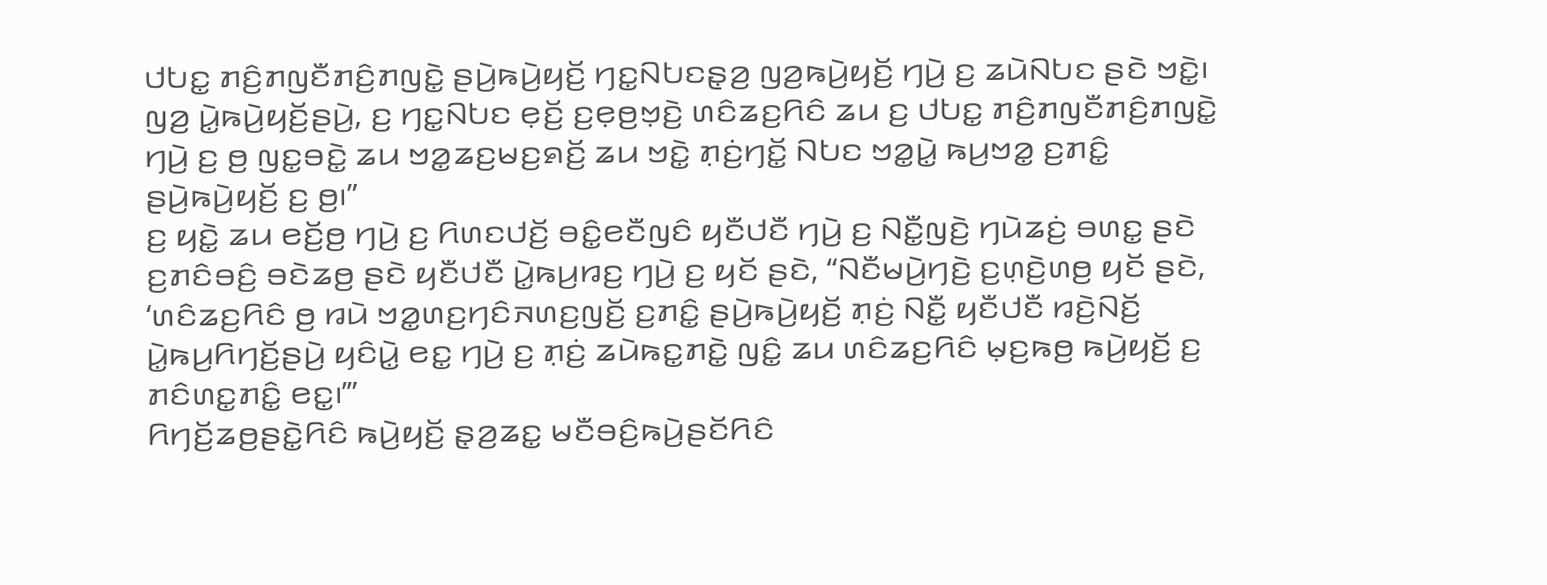ꤓꤝꤢ꤭ ꤊꤢꤨ꤬ꤊꤜꤢꤪꤊꤢꤨ꤬ꤊꤜꤢꤧ꤭ ꤔꤣꤧ꤬ꤒꤣꤧ꤬ꤟꤢꤩ꤬ ꤚꤢ꤭ꤡꤝꤢꤔ꤫ꤤ꤬ ꤜꤤ꤬ꤒꤣꤧ꤬ꤟꤢꤩ꤬ ꤚꤣꤧ꤬ ꤢ꤬ ꤘꤣꤧꤡꤝꤢ ꤔꤢꤧ ꤠꤢꤧ꤭꤯ ꤜꤤ꤬ ꤣꤧ꤭ꤒꤣꤧ꤬ꤟꤢꤩ꤬ꤔꤣꤧ꤬, ꤢ꤬ ꤚꤢ꤭ꤡꤝꤢ ꤕ꤫ꤢꤩ꤬ ꤢ꤬ꤕ꤫ꤥ꤬ꤠ꤫ꤢꤧ꤬ ꤛꤢꤨꤘꤢ꤬ꤖꤢꤨ ꤘꤣ ꤢ꤬ ꤓꤝꤢ꤭ ꤊꤢꤨ꤬ꤊꤜꤢꤪꤊꤢꤨ꤬ꤊꤜꤢꤧ꤭ ꤚꤣꤧ꤬ ꤢ꤬ ꤥ꤬ ꤜꤢ꤭ꤋꤢꤧ꤭ ꤘꤣ ꤠꤤ꤭ꤘꤢ꤬ꤗꤢ꤬ꤎꤢꤩ꤬ ꤘꤣ ꤠꤢꤧ꤭ ꤊ꤫ꤢꤦ꤬ꤚꤢꤩ꤭ ꤡꤝꤢ ꤠꤤ꤭ꤣꤧ꤭ ꤒꤣ꤬ꤠꤤ꤭ ꤢ꤬ꤊꤢꤨ꤭ ꤔꤣꤧ꤬ꤒꤣꤧ꤬ꤟꤢꤩ꤬ ꤢ꤬ ꤥ꤬꤯”
ꤢ꤬ ꤟꤢꤧ꤭ ꤘꤣ ꤕꤢꤩ꤬ꤥ꤬ ꤚꤣꤧ꤬ ꤢ꤬ ꤖꤛꤢꤓꤢꤩ꤬ ꤋꤢꤨ꤭ꤕꤢꤪꤜꤢꤨ ꤟꤢꤪꤓꤢꤪ ꤚꤣꤧ꤬ ꤢ꤬ ꤡꤢꤪ꤭ꤜꤢꤧ꤬ ꤚꤣꤧꤘꤢꤦ꤬ ꤋꤛꤢ꤭ ꤔꤢꤧ ꤢ꤬ꤊꤢꤨꤋꤢꤨ꤬ ꤋꤢꤧꤘꤥ꤬ ꤔꤢꤧ ꤟꤢꤪꤓꤢꤪ ꤣꤧ꤭ꤒꤣ꤬ꤙꤢ꤬ ꤚꤣꤧ꤬ ꤢ꤬ ꤟꤢꤩ ꤔꤢꤧ, “ꤡꤢꤪꤗꤣꤧ꤬ꤚꤢꤧ꤬ ꤢ꤬ꤛ꤫ꤢꤧ꤬ꤛꤥ꤬ ꤟꤢꤩ ꤔꤢꤧ, ‘ꤛꤢꤨꤘꤢ꤬ꤖꤢꤨ ꤥ꤬ ꤙꤣꤧ ꤠꤤ꤭ꤛꤢ꤬ꤚꤢꤨꤏꤛꤢ꤬ꤜꤢꤩ꤬ ꤢ꤬ꤊꤢꤨ꤭ ꤔꤣꤧ꤬ꤒꤣꤧ꤬ꤟꤢꤩ꤬ ꤊ꤫ꤢꤦ꤬ ꤡꤢꤪ꤭ ꤟꤢꤪꤓꤢꤪ ꤙꤢꤧ꤬ꤡꤢꤩ꤬ ꤣꤧ꤭ꤒꤣ꤬ꤖꤚꤢꤩ꤬ꤔꤣꤧ꤬ ꤟꤢꤨꤣꤧ꤭ ꤕꤢ꤭ ꤚꤣꤧ꤬ ꤢ꤬ ꤊ꤫ꤢꤦ꤬ ꤘꤣꤧꤒꤢ꤭ꤊꤢꤧ꤭ ꤜꤢꤨ꤭ ꤘꤣ ꤛꤢꤨꤘꤢ꤬ꤖꤢꤨ ꤗ꤫ꤢ꤬ꤒꤥ꤬ ꤒꤣꤧ꤬ꤟꤢꤩ꤬ ꤢ꤬ ꤊꤢꤨꤛꤢ꤭ꤊꤢꤨ꤭ ꤕꤢ꤭꤯’”
ꤖꤚꤢꤩ꤬ꤘꤥ꤬ꤔꤢꤧ꤭ꤖꤢꤨ ꤒꤣꤧ꤬ꤟꤢꤩ꤬ ꤔ꤫ꤤ꤬ꤘꤢ꤭ ꤗꤢꤪꤋꤢꤨ꤬ꤒꤣꤧ꤬ꤔꤢꤩꤖꤢꤨ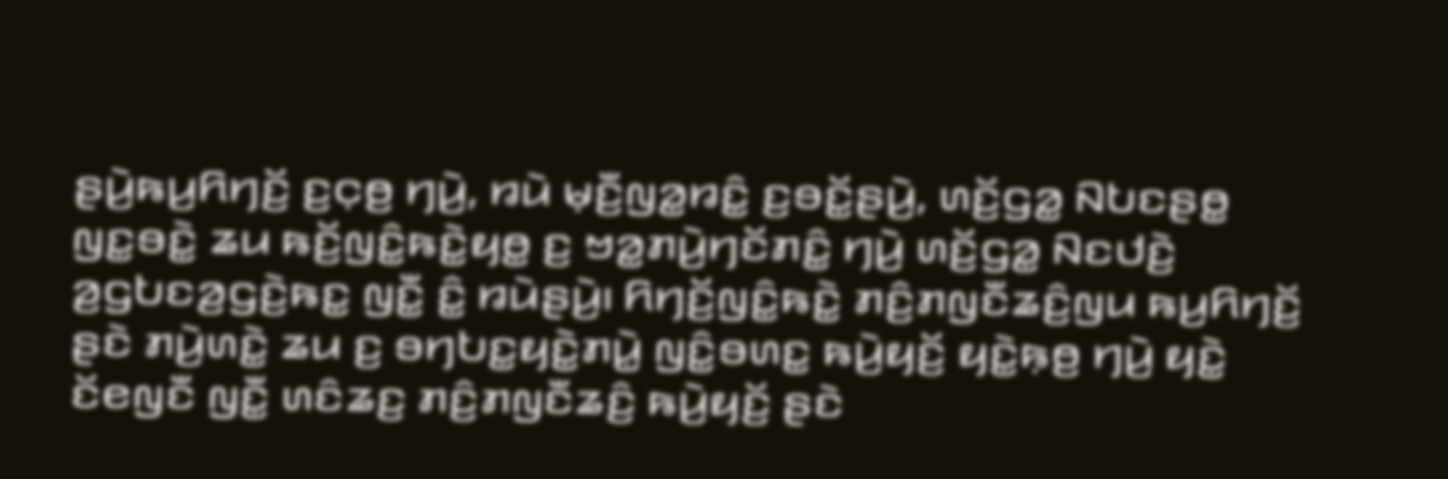ꤔꤣꤧ꤬ꤒꤣ꤬ꤖꤚꤢꤩ꤬ ꤢ꤬ꤍ꤫ꤥ꤬ ꤚꤣꤧ꤬, ꤙꤣꤧ ꤗ꤫ꤢꤪ꤬ꤜꤤ꤭ꤙꤢꤨ꤭ ꤢ꤬ꤋꤢꤩ꤭ꤔꤣꤧ꤬, ꤛꤢꤩ꤬ꤞꤤ꤭ ꤡꤝꤢꤔꤥ꤭ ꤜꤢ꤭ꤋꤢꤧ꤭ ꤘꤣ ꤒꤢꤩ꤬ꤜꤢꤨ꤭ꤒꤢꤧ꤭ꤟꤥ꤭ ꤢ꤬ ꤠꤤ꤭ꤊꤣꤧ꤬ꤚꤢꤩꤊꤢꤨ꤭ ꤚꤣꤧ꤬ ꤛꤢꤩ꤬ꤞꤤ꤭ ꤡꤢꤓꤢꤧ꤬ ꤤ꤬ꤞꤝꤢꤤ꤬ꤞꤢꤧ꤬ꤒꤢ꤭ ꤜꤢꤪ꤭ ꤢꤨ꤭ ꤙꤣꤧꤔꤣꤧ꤬꤯ ꤖꤚꤢꤩ꤬ꤜꤢꤨ꤭ꤒꤢꤧ꤭ ꤊꤢꤨ꤬ꤊꤜꤢꤪꤘꤢꤨ꤬ꤜꤣ ꤒꤣ꤬ꤖꤚꤢꤩ꤬ ꤔꤢꤧ ꤊꤣꤧ꤬ꤛꤢꤧ꤭ ꤘꤣ ꤢ꤬ ꤋꤚꤝꤢ꤭ꤟꤢꤧ꤭ꤊꤣꤧ꤭ ꤜꤢꤨ꤭ꤋꤛꤢ꤭ ꤒꤣꤧ꤬ꤟꤢꤩ꤬ ꤟꤢꤧ꤭ꤒ꤫ꤥ꤬ ꤚꤣꤧ꤬ ꤟꤢꤧ꤭ ꤢꤩꤕꤜꤢꤪ ꤜꤢꤪ꤭ ꤛꤢꤨꤘꤢ꤬ ꤊꤢꤨ꤬ꤊꤜꤢꤪꤘꤢꤨ꤬ ꤒꤣꤧ꤬ꤟꤢꤩ꤬ ꤔꤢꤧ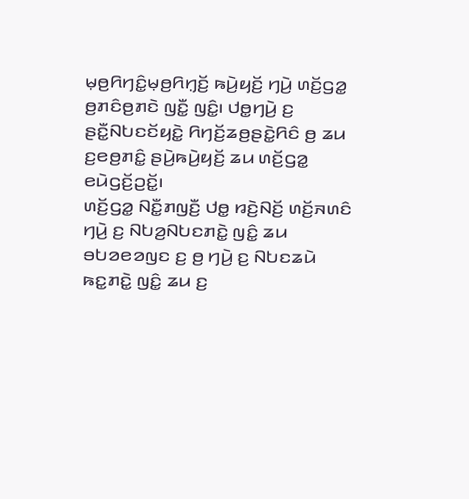ꤗ꤫ꤥ꤬ꤖꤚꤢꤨ꤭ꤗ꤫ꤥ꤬ꤖꤚ꤫ꤢꤩ꤬ ꤒꤣꤧ꤬ꤟꤢꤩ꤬ ꤚꤣꤧ꤬ ꤛꤢꤩ꤬ꤞꤤ꤭ ꤥ꤬ꤊꤢꤨꤥ꤬ꤊꤢꤧ ꤜꤢꤪ꤭ ꤜꤢꤨ꤭꤯ ꤓꤥ꤭ꤚꤣꤧ꤬ ꤢ꤬ ꤔꤢꤪ꤭ꤡꤝꤢꤢꤩꤟꤢꤧ꤭ ꤖꤚꤢꤩ꤬ꤘꤥ꤬ꤔꤢꤧ꤭ꤖꤢꤨ ꤥ꤬ ꤘꤣ ꤢ꤬ꤕꤥ꤬ꤊꤢꤨ꤭ ꤔꤣꤧ꤬ꤒꤣꤧ꤬ꤟꤢꤩ꤬ ꤘꤣ ꤛꤢꤩ꤬ꤞꤤ꤭ ꤕꤣꤧꤞꤢꤩ꤬ꤑꤢꤩ꤭꤯
ꤛꤢꤩ꤬ꤞꤤ꤭ ꤡꤢꤪ꤭ꤊꤜꤢꤪ꤬ ꤓꤥ꤭ ꤙꤢꤧ꤬ꤡꤢꤩ꤬ ꤛꤢꤩ꤬ꤏꤛꤢꤨ ꤚꤣꤧ꤬ ꤢ꤬ ꤡꤝꤤ꤬ꤡꤝꤢꤊꤢꤧ꤭ ꤜꤢꤨ꤭ ꤘꤣ ꤋꤝꤤꤕꤤꤜꤢ ꤢ꤬ ꤥ꤬ ꤚꤣꤧ꤬ ꤢ꤬ ꤡꤝꤢꤘꤣꤧ ꤒꤢ꤭ꤊꤢꤧ꤭ ꤜꤢꤨ꤭ ꤘꤣ ꤢ꤬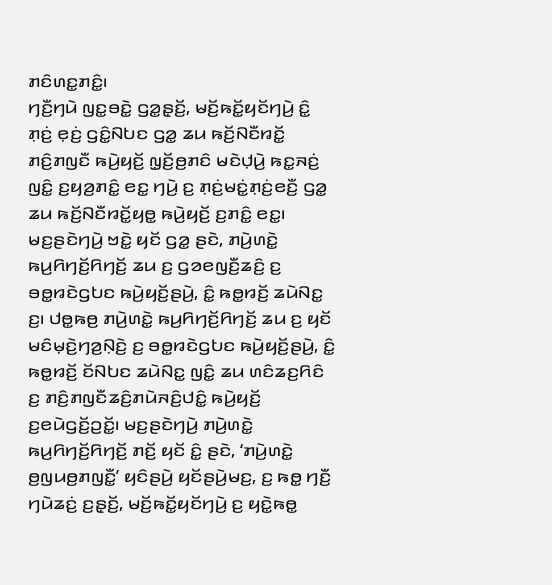ꤊꤢꤨꤛꤢ꤭ꤊꤢꤨ꤭꤯
ꤚꤢꤪ꤬ꤚꤣꤧ ꤜꤢ꤭ꤋꤢꤧ꤭ ꤞꤤ꤭ꤔ꤫ꤢꤩ꤬, ꤗꤢꤩ꤬ꤒꤢꤩ꤭ꤟꤢꤩꤚꤣꤧ꤬ ꤢꤨ꤭ ꤊ꤫ꤢꤦ꤬ ꤕ꤫ꤢꤦ꤬ ꤞꤢꤨ꤭ꤡꤝꤢ ꤞꤤ꤭ ꤘꤣ ꤒꤢꤩ꤬ꤡꤢꤪꤙꤢꤩ꤭ ꤊꤢꤨ꤬ꤊꤜꤢꤪ ꤒꤣꤧ꤬ꤟꤢꤩ꤬ ꤜ꤫ꤢꤩ꤬ꤥ꤬ꤊꤢꤨ ꤗꤢꤧꤓ꤫ꤣꤧ꤬ ꤒꤢ꤭ꤏꤢꤦ꤬ ꤜꤢꤨ꤭ ꤢ꤬ꤟꤤ꤬ꤊꤢꤨ꤭ ꤕꤢ꤭ ꤚꤣꤧ꤬ ꤢ꤬ ꤊ꤫ꤢꤦ꤬ꤗꤢꤦ꤭ꤊ꤫ꤢꤦ꤬ꤕꤢꤪ꤬ ꤞꤤ꤭ ꤘꤣ ꤒꤢꤩ꤬ꤡꤢꤪꤙꤢꤩ꤭ꤟꤥ꤭ ꤒꤣꤧ꤬ꤟꤢꤩ꤬ ꤢ꤬ꤊꤢꤨ꤭ ꤕꤢ꤭꤯
ꤗꤢ꤬ꤔꤢꤧꤚꤣꤧ꤬ ꤠꤢꤧ꤭ ꤟꤢꤩ ꤞꤤ꤭ ꤔꤢꤧ, ꤊꤣꤧ꤬ꤛꤢꤧ꤭ ꤒꤣ꤬ꤖꤚꤢꤩ꤬ꤖꤚꤢꤩ꤬ ꤘꤣ ꤢ꤬ ꤞꤤꤕꤜꤢꤪ꤬ꤘꤢꤨ꤬ ꤢ꤬ ꤋꤥ꤭ꤙꤢꤧꤞꤝꤢ ꤒꤣꤧ꤬ꤟꤢꤩ꤬ꤔꤣꤧ꤬, ꤢꤨ꤭ ꤒꤥ꤭ꤙꤢꤩ꤬ ꤘꤣꤧꤡꤢ꤭ ꤢ꤬꤯ ꤓꤥ꤭ꤒꤥ꤬ ꤊꤣꤧ꤬ꤛꤢꤧ꤭ ꤒꤣ꤬ꤖꤚꤢꤩ꤬ꤖꤚꤢꤩ꤬ ꤘꤣ ꤢ꤬ ꤟꤢꤩ ꤗꤢꤨꤗ꤫ꤢꤧ꤬ꤚꤤ꤬ꤡ꤫ꤢꤧ꤬ ꤢ꤬ ꤋꤥ꤭ꤙꤢꤧꤞꤝꤢ ꤒꤣꤧ꤬ꤟꤢꤩ꤬ꤔꤣꤧ꤬, ꤢꤨ꤭ ꤒꤥ꤭ꤙꤢꤩ꤬ ꤢꤩꤡꤝꤢ ꤘꤣꤧꤡꤢ꤭ ꤜꤢꤨ꤭ ꤘꤣ ꤛꤢꤨꤘꤢ꤬ꤖꤢꤨ ꤢ꤬ ꤊꤢꤨ꤬ꤊꤜꤢꤪꤘꤢꤨ꤬ꤊꤣꤧꤏꤢꤨ꤬ꤓꤢꤨ꤭ ꤒꤣꤧ꤬ꤟꤢꤩ꤬ ꤢ꤬ꤕꤣꤧꤞꤢꤩ꤬ꤑꤢꤩ꤭꤯ ꤗꤢ꤬ꤔꤢꤧꤚꤣꤧ꤬ ꤊꤣꤧ꤬ꤛꤢꤧ꤭ ꤒꤣ꤬ꤖꤚꤢꤩ꤬ꤖꤚꤢꤩ꤬ ꤊꤢꤩ꤬ ꤟꤢꤩ ꤢꤨ꤭ ꤔꤢꤧ, ‘ꤊꤣꤧ꤬ꤛꤢꤧ꤭ ꤥ꤬ꤜꤣꤥ꤬ꤊꤜꤢꤪ꤭’ ꤟꤢꤨꤔꤣꤧ꤬ ꤟꤢꤩꤔꤣꤧ꤬ꤗꤢ꤬, ꤢ꤬ ꤒꤥ꤭ ꤚꤢꤪ꤬ ꤚꤣꤧꤘꤢꤦ꤬ ꤢ꤬ꤔ꤫ꤢꤩ꤬, ꤗꤢꤩ꤬ꤒꤢꤩ꤭ꤟꤢꤩꤚꤣꤧ꤬ ꤢ꤬ ꤟꤢꤧ꤭ꤒꤥ꤭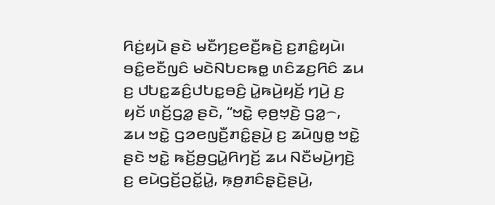ꤖꤢꤦ꤬ꤟꤣꤧ ꤔꤢꤧ ꤗꤢꤪꤚꤢ꤬ꤕꤢꤪ꤬ꤒꤢꤧ꤬ ꤢ꤬ꤊꤢꤨ꤭ꤟꤣꤧ꤯
ꤋꤢꤨ꤭ꤕꤢꤪꤜꤢꤨ ꤗꤢꤧꤡꤝꤢꤒꤥ꤭ ꤛꤢꤨꤘꤢ꤬ꤖꤢꤨ ꤘꤣ ꤢ꤬ ꤓꤝꤢ꤭ꤘꤢꤨ꤬ꤓꤝꤢ꤭ꤋꤢꤨ꤬ ꤣꤧ꤭ꤒꤣꤧ꤬ꤟꤢꤩ꤬ ꤚꤣꤧ꤬ ꤢ꤬ ꤟꤢꤩ ꤛꤢꤩ꤬ꤞꤤ꤭ ꤔꤢꤧ, “ꤠꤢꤧ꤭ ꤕ꤫ꤥ꤬ꤠ꤫ꤢꤧ꤬ ꤞꤤ꤭꤮, ꤘꤣ ꤠꤢꤧ꤭ ꤞꤤꤕꤜꤢꤪ꤬ꤊꤢꤨ꤭ꤔꤣꤧ꤬ ꤢ꤬ ꤘꤣꤧꤜꤥ꤭ ꤠꤢꤧ꤭ ꤔꤢꤧ ꤠꤢꤧ꤭ ꤒꤢꤩ꤬ꤥ꤬ꤞꤣꤧ꤭ꤖꤚꤢꤩ꤬ ꤘꤣ ꤡꤢꤪꤗꤣꤧ꤬ꤚꤢꤧ꤬ ꤢ꤬ ꤕꤣꤧꤞꤢꤩ꤬ꤑꤢꤩ꤭ꤣꤧ꤭, ꤒ꤫ꤥ꤬ꤊꤢꤨꤔ꤫ꤢꤧ꤬ꤔꤣꤧ꤬,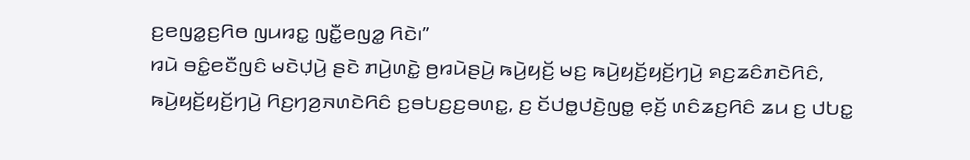ꤢ꤬ꤕꤜꤤ꤭ꤢ꤬ꤖꤥ ꤜꤣꤙꤢ꤭ ꤜꤢꤪ꤭ꤕꤜꤤ꤭ ꤖꤢꤧ꤯”
ꤙꤣꤧ ꤋꤢꤨ꤭ꤕꤢꤪꤜꤢꤨ ꤗꤢꤧꤓ꤫ꤣꤧ꤬ ꤔꤢꤧ ꤊꤣꤧ꤬ꤛꤢꤧ꤭ ꤥ꤬ꤙꤣꤧꤔꤣꤧ꤬ ꤒꤣꤧ꤬ꤟꤢꤩ꤬ ꤗꤢ꤬ ꤒꤣꤧ꤬ꤟꤢꤩ꤬ꤟꤢꤩ꤬ꤚꤣꤧ꤬ ꤎꤢ꤬ꤘꤢꤨꤊꤢꤧꤖꤢꤨ, ꤒꤣꤧ꤬ꤟꤢꤩ꤬ꤟꤢꤩ꤬ꤚꤣꤧ꤬ ꤖꤢ꤬ꤚꤤ꤬ꤏꤛꤢꤧꤖꤢꤨ ꤢ꤬ꤋꤝꤢ꤬ꤢ꤬ꤋꤛꤢ꤭, ꤢ꤬ ꤢꤩꤓꤥ꤭ꤓꤢꤧ꤬ꤜꤥ꤭ ꤕ꤫ꤢꤩ꤬ ꤛꤢꤨꤘꤢ꤬ꤖꤢꤨ ꤘꤣ ꤢ꤬ ꤓꤝꤢ꤭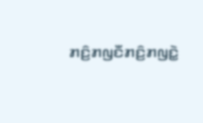ꤊꤢꤨ꤬ꤊꤜꤢꤪꤊꤢꤨ꤬ꤊꤜꤢꤧ꤭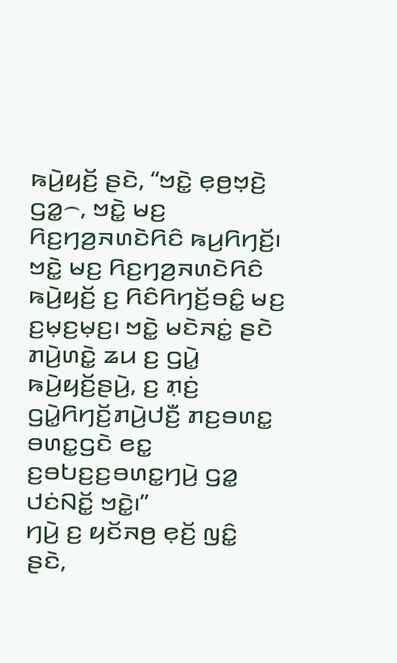ꤒꤣꤧ꤬ꤟꤢꤩ꤬ ꤔꤢꤧ, “ꤠꤢꤧ꤭ ꤕ꤫ꤥ꤬ꤠ꤫ꤢꤧ꤬ ꤞꤤ꤭꤮, ꤠꤢꤧ꤭ ꤗꤢ꤬ ꤖꤢ꤬ꤚꤤ꤬ꤏꤛꤢꤧꤖꤢꤨ ꤒꤣ꤬ꤖꤚꤢꤩ꤬꤯ ꤠꤢꤧ꤭ ꤗꤢ꤬ ꤖꤢ꤬ꤚꤤ꤬ꤏꤛꤢꤧꤖꤢꤨ ꤒꤣꤧ꤬ꤟꤢꤩ꤬ ꤢ꤬ ꤖꤢꤨꤖꤚꤢꤩ꤬ꤋꤢꤨ꤭ ꤗꤢ꤬ ꤢ꤬ꤗ꤫ꤢ꤬ꤗ꤫ꤢ꤬꤯ ꤠꤢꤧ꤭ ꤗꤢꤧꤏꤢꤦ꤭ ꤔꤢꤧ ꤊꤣꤧ꤬ꤛꤢꤧ꤭ ꤘꤣ ꤢ꤬ ꤞꤣꤧ꤭ ꤒꤣꤧ꤬ꤟꤢꤩ꤬ꤔꤣꤧ꤬, ꤢ꤬ ꤊ꤫ꤢꤦ꤬ ꤞꤣꤧ꤭ꤖꤚꤢꤩ꤬ꤊꤣꤧ꤬ꤓꤢꤪ꤬ ꤊꤢ꤬ꤋꤛꤢ꤭ ꤋꤛꤢ꤭ꤞꤢꤧ ꤕꤢ꤭ ꤢ꤬ꤋꤝꤢ꤬ꤢ꤬ꤋꤛꤢ꤭ꤚꤣꤧ꤬ ꤞꤤ꤭ ꤓꤢꤦꤡꤢꤩ꤭ ꤠꤢꤧ꤭꤯”
ꤚꤣꤧ꤬ ꤢ꤬ ꤟꤢꤩꤏꤥ꤬ ꤕ꤫ꤢꤩ꤬ ꤜꤢꤨ꤭ ꤔꤢꤧ,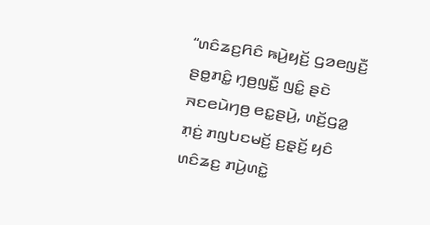“ꤛꤢꤨꤘꤢ꤬ꤖꤢꤨ ꤒꤣꤧ꤬ꤟꤢꤩ꤬ ꤞꤤꤕꤜꤢꤪ꤬ ꤔꤥ꤭ꤊꤢꤨ꤭ ꤚ꤫ꤥ꤬ꤜꤢꤪ꤭ ꤜꤢꤨ꤭ ꤔꤢꤧ ꤏꤢꤕꤣꤧꤚꤥ꤬ ꤕꤢ꤭ꤔꤣꤧ꤬, ꤛꤢꤩ꤬ꤞꤤ꤭ ꤊ꤫ꤢꤦ꤬ ꤊꤜꤝꤢꤗꤢꤩ꤬ ꤢ꤬ꤔ꤫ꤢꤩ꤬ ꤟꤢꤨ ꤛꤢꤨꤘꤢ꤬ ꤊꤣꤧ꤬ꤛꤢꤧ꤭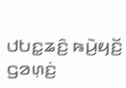ꤓꤝꤢ꤭ꤘꤢꤨ꤬ ꤒꤣꤧ꤬ꤟꤢꤩ꤬ ꤞꤤꤛ꤫ꤢꤦ꤬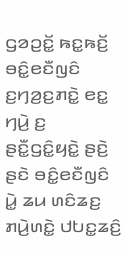ꤞꤤꤑꤢꤩ꤭ ꤒꤢ꤭ꤒꤢꤩ꤬ ꤋꤢꤨ꤭ꤕꤢꤪꤜꤢꤨ ꤢ꤬ꤚꤤ꤬ꤢ꤬ꤊꤢꤧ꤭ ꤕꤢ꤭ ꤚꤣꤧ꤬ ꤢ꤬ ꤔꤢꤪ꤭ꤞꤢꤨ꤭ꤟꤢꤧ꤭ ꤔꤢꤧ꤬ ꤔꤢꤧ ꤋꤢꤨ꤭ꤕꤢꤪꤜꤢꤨ ꤣꤧ꤭ ꤘꤣ ꤛꤢꤨꤘꤢ꤬ ꤊꤣꤧ꤬ꤛꤢꤧ꤭ ꤓꤝꤢ꤭ꤘꤢꤨ꤬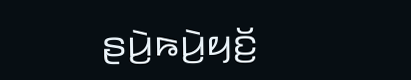ꤔꤣꤧ꤬ꤒꤣꤧ꤬ꤟꤢꤩ꤬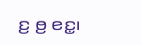ꤢ꤬ ꤥ꤬ ꤕꤢ꤭꤯